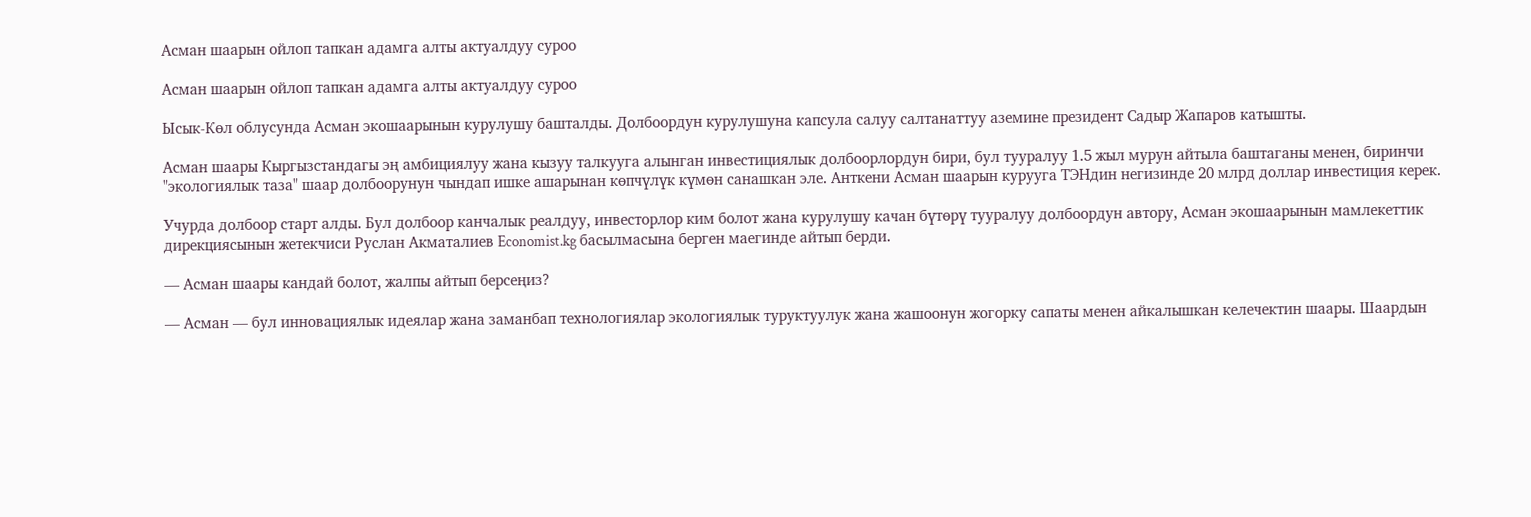Асман шаарын ойлоп тапкан адамга алты актуалдуу суроо

Асман шаарын ойлоп тапкан адамга алты актуалдуу суроо

Ысык-Көл облусунда Асман экошаарынын курулушу башталды. Долбоордун курулушуна капсула салуу салтанаттуу аземине президент Садыр Жапаров катышты.

Асман шаары Кыргызстандагы эң амбициялуу жана кызуу талкууга алынган инвестициялык долбоорлордун бири, бул тууралуу 1.5 жыл мурун айтыла баштаганы менен, биринчи "экологиялык таза" шаар долбоорунун чындап ишке ашарынан көпчүлүк күмөн санашкан эле. Анткени Асман шаарын курууга ТЭНдин негизинде 20 млрд доллар инвестиция керек.

Учурда долбоор старт алды. Бул долбоор канчалык реалдуу, инвесторлор ким болот жана курулушу качан бүтөрү тууралуу долбоордун автору, Асман экошаарынын мамлекеттик дирекциясынын жетекчиси Руслан Акматалиев Economist.kg басылмасына берген маегинде айтып берди.

— Асман шаары кандай болот, жалпы айтып берсеңиз?

— Асман — бул инновациялык идеялар жана заманбап технологиялар экологиялык туруктуулук жана жашоонун жогорку сапаты менен айкалышкан келечектин шаары. Шаардын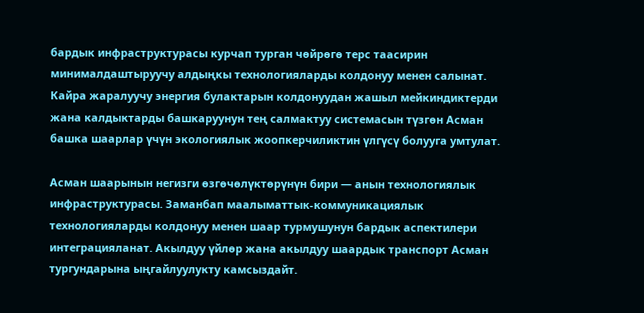бардык инфраструктурасы курчап турган чөйрөгө терс таасирин минималдаштыруучу алдыңкы технологияларды колдонуу менен салынат. Кайра жаралуучу энергия булактарын колдонуудан жашыл мейкиндиктерди жана калдыктарды башкаруунун тең салмактуу системасын түзгөн Асман башка шаарлар үчүн экологиялык жоопкерчиликтин үлгүсү болууга умтулат.

Асман шаарынын негизги өзгөчөлүктөрүнүн бири — анын технологиялык инфраструктурасы. Заманбап маалыматтык-коммуникациялык технологияларды колдонуу менен шаар турмушунун бардык аспектилери интеграцияланат. Акылдуу үйлөр жана акылдуу шаардык транспорт Асман тургундарына ыңгайлуулукту камсыздайт.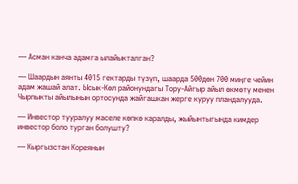— Асман канча адамга ылайыкталган?

— Шаардын аянты 4015 гектарды түзүп, шаарда 500дөн 700 миңге чейин адам жашай алат. Ысык-Көл районундагы Тору-Айгыр айыл өкмөтү менен Чырпыкты айылынын ортосунда жайгашкан жерге куруу пландалууда.

— Инвестор тууралуу маселе көпкө каралды, жыйынтыгында кимдер инвестор боло турган болушту?

— Кыргызстан Кореянын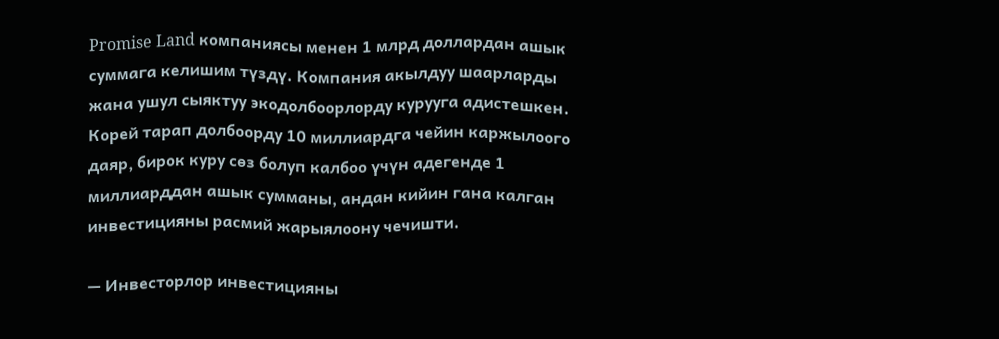Promise Land компаниясы менен 1 млрд доллардан ашык суммага келишим түздү. Компания акылдуу шаарларды жана ушул сыяктуу экодолбоорлорду курууга адистешкен. Корей тарап долбоорду 10 миллиардга чейин каржылоого даяр, бирок куру сөз болуп калбоо үчүн адегенде 1 миллиарддан ашык сумманы, андан кийин гана калган инвестицияны расмий жарыялоону чечишти.

— Инвесторлор инвестицияны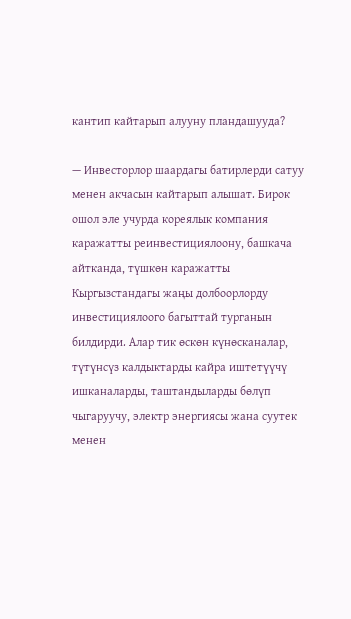кантип кайтарып алууну пландашууда?

— Инвесторлор шаардагы батирлерди сатуу менен акчасын кайтарып алышат. Бирок ошол эле учурда кореялык компания каражатты реинвестициялоону, башкача айтканда, түшкөн каражатты Кыргызстандагы жаңы долбоорлорду инвестициялоого багыттай турганын билдирди. Алар тик өскөн күнөсканалар, түтүнсүз калдыктарды кайра иштетүүчү ишканаларды, таштандыларды бөлүп чыгаруучу, электр энергиясы жана суутек менен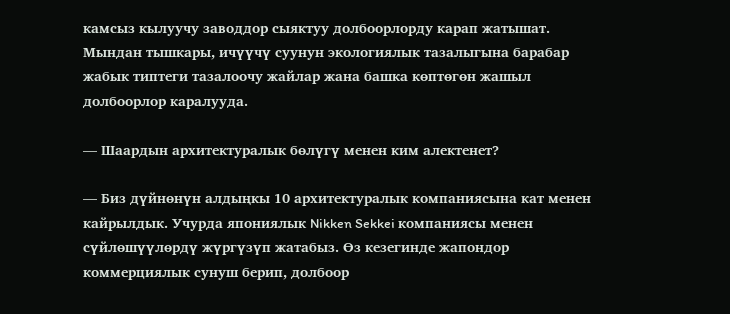камсыз кылуучу заводдор сыяктуу долбоорлорду карап жатышат. Мындан тышкары, ичүүчү суунун экологиялык тазалыгына барабар жабык типтеги тазалоочу жайлар жана башка көптөгөн жашыл долбоорлор каралууда.

— Шаардын архитектуралык бөлүгү менен ким алектенет?

— Биз дүйнөнүн алдыңкы 10 архитектуралык компаниясына кат менен кайрылдык. Учурда япониялык Nikken Sekkei компаниясы менен сүйлөшүүлөрдү жүргүзүп жатабыз. Өз кезегинде жапондор коммерциялык сунуш берип, долбоор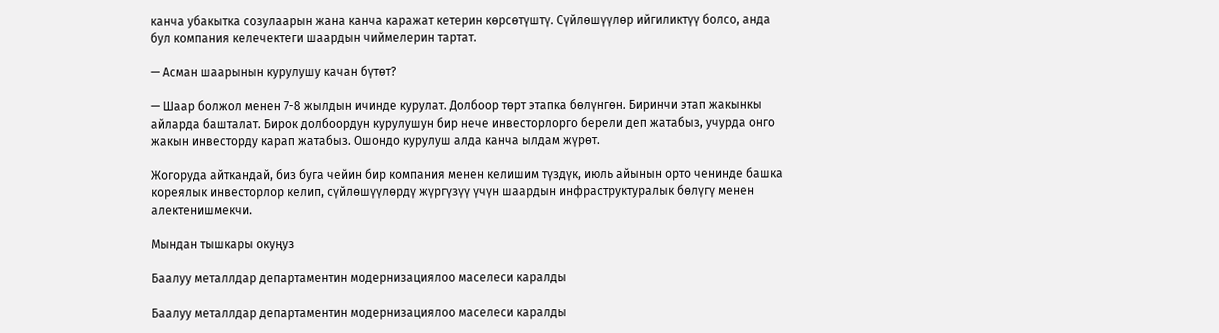канча убакытка созулаарын жана канча каражат кетерин көрсөтүштү. Сүйлөшүүлөр ийгиликтүү болсо, анда бул компания келечектеги шаардын чиймелерин тартат.

— Асман шаарынын курулушу качан бүтөт?

— Шаар болжол менен 7-8 жылдын ичинде курулат. Долбоор төрт этапка бөлүнгөн. Биринчи этап жакынкы айларда башталат. Бирок долбоордун курулушун бир нече инвесторлорго берели деп жатабыз, учурда онго жакын инвесторду карап жатабыз. Ошондо курулуш алда канча ылдам жүрөт.

Жогоруда айткандай, биз буга чейин бир компания менен келишим түздүк, июль айынын орто ченинде башка кореялык инвесторлор келип, сүйлөшүүлөрдү жүргүзүү үчүн шаардын инфраструктуралык бөлүгү менен алектенишмекчи.

Мындан тышкары окуңуз

Баалуу металлдар департаментин модернизациялоо маселеси каралды

Баалуу металлдар департаментин модернизациялоо маселеси каралды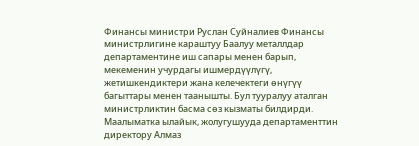Финансы министри Руслан Суйналиев Финансы министрлигине караштуу Баалуу металлдар департаментине иш сапары менен барып, мекеменин учурдагы ишмердүүлүгү, жетишкендиктери жана келечектеги өнүгүү багыттары менен таанышты. Бул тууралуу аталган министрликтин басма сөз кызматы билдирди. Маалыматка ылайык, жолугушууда департаменттин директору Алмаз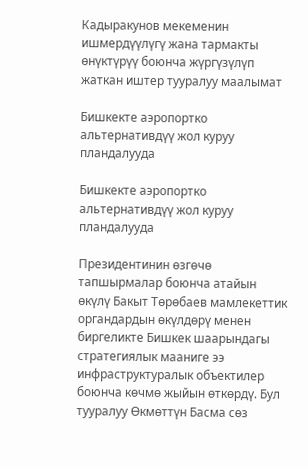Кадыракунов мекеменин ишмердүүлүгү жана тармакты өнүктүрүү боюнча жүргүзүлүп жаткан иштер тууралуу маалымат

Бишкекте аэропортко альтернативдүү жол куруу пландалууда

Бишкекте аэропортко альтернативдүү жол куруу пландалууда

Президентинин өзгөчө тапшырмалар боюнча атайын өкүлү Бакыт Төрөбаев мамлекеттик органдардын өкүлдөрү менен биргеликте Бишкек шаарындагы стратегиялык мааниге ээ инфраструктуралык объектилер боюнча көчмө жыйын өткөрдү. Бул тууралуу Өкмөттүн Басма сөз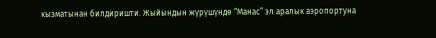кызматынан билдиришти. Жыйындын жүрүшүндө “Манас” эл аралык аэропортуна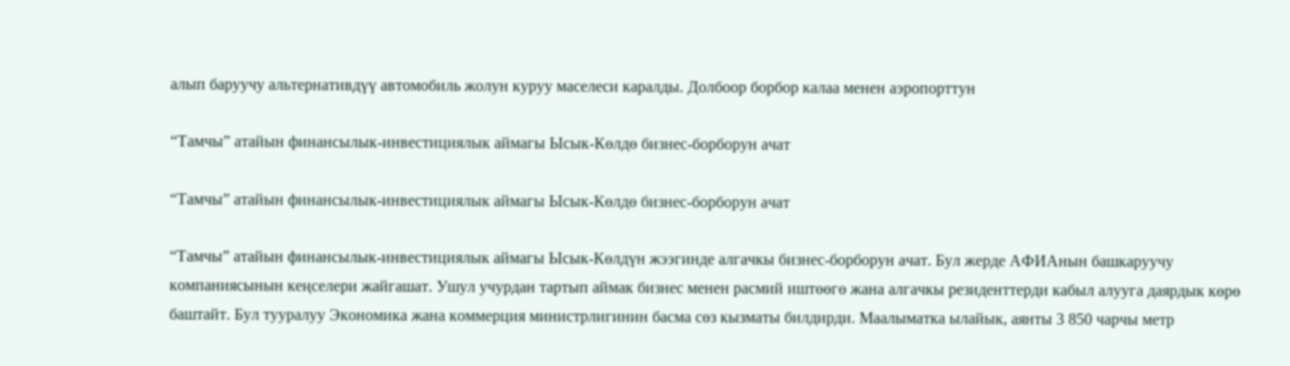алып баруучу альтернативдүү автомобиль жолун куруу маселеси каралды. Долбоор борбор калаа менен аэропорттун

“Тамчы” атайын финансылык-инвестициялык аймагы Ысык-Көлдө бизнес-борборун ачат

“Тамчы” атайын финансылык-инвестициялык аймагы Ысык-Көлдө бизнес-борборун ачат

“Тамчы” атайын финансылык-инвестициялык аймагы Ысык-Көлдүн жээгинде алгачкы бизнес-борборун ачат. Бул жерде АФИАнын башкаруучу компаниясынын кеңселери жайгашат. Ушул учурдан тартып аймак бизнес менен расмий иштөөгө жана алгачкы резиденттерди кабыл алууга даярдык көрө баштайт. Бул тууралуу Экономика жана коммерция министрлигинин басма сөз кызматы билдирди. Маалыматка ылайык, аянты 3 850 чарчы метр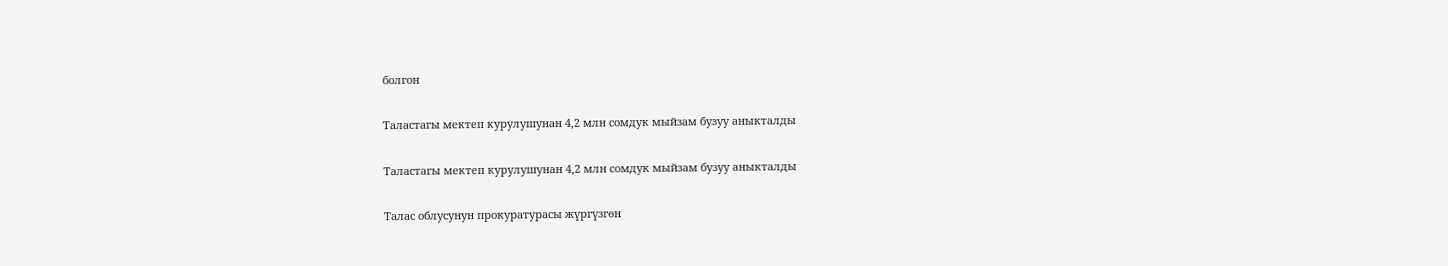болгон

Таластагы мектеп курулушунан 4,2 млн сомдук мыйзам бузуу аныкталды

Таластагы мектеп курулушунан 4,2 млн сомдук мыйзам бузуу аныкталды

Талас облусунун прокуратурасы жүргүзгөн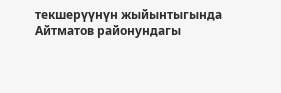текшерүүнүн жыйынтыгында Айтматов районундагы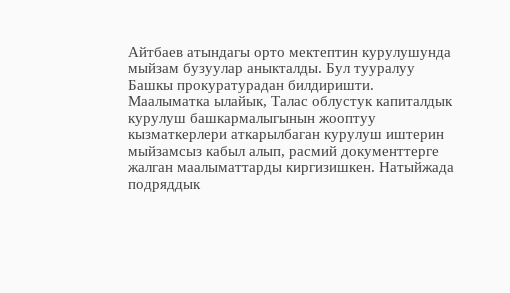Айтбаев атындагы орто мектептин курулушунда мыйзам бузуулар аныкталды. Бул тууралуу Башкы прокуратурадан билдиришти. Маалыматка ылайык, Талас облустук капиталдык курулуш башкармалыгынын жооптуу кызматкерлери аткарылбаган курулуш иштерин мыйзамсыз кабыл алып, расмий документтерге жалган маалыматтарды киргизишкен. Натыйжада подряддык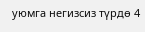уюмга негизсиз түрдө 4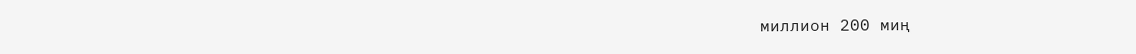миллион 200 миң